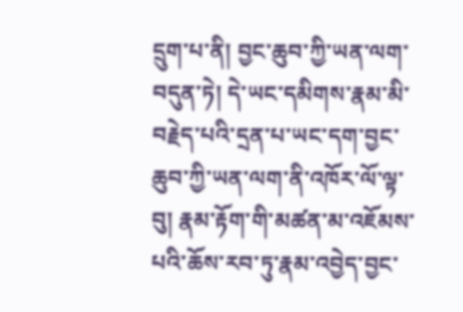དྲུག་པ་ནི། བྱང་ཆུབ་ཀྱི་ཡན་ལག་བདུན་ཏེ། དེ་ཡང་དམིགས་རྣམ་མི་བརྗེད་པའི་དྲན་པ་ཡང་དག་བྱང་ཆུབ་ཀྱི་ཡན་ལག་ནི་འཁོར་ལོ་ལྟ་བུ། རྣམ་རྟོག་གི་མཚན་མ་འཇོམས་པའི་ཆོས་རབ་ཏུ་རྣམ་འབྱེད་བྱང་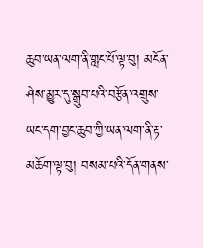ཆུབ་ཡན་ལག་ནི་གླང་པོ་ལྟ་བུ། མངོན་ཤེས་མྱུར་དུ་སྒྲུབ་པའི་བརྩོན་འགྲུས་ཡང་དག་བྱང་ཆུབ་ཀྱི་ཡན་ལག་ནི་རྟ་མཆོག་ལྟ་བུ། བསམ་པའི་དོན་གནས་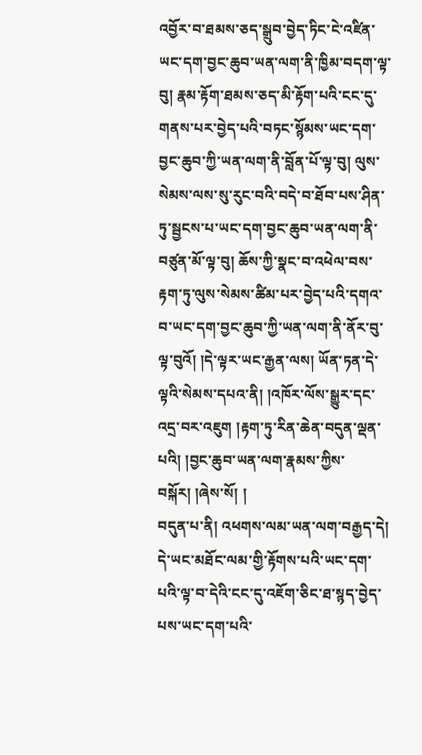འབྱོར་བ་ཐམས་ཅད་སྒྲུབ་བྱེད་ཏིང་ངེ་འཛིན་ཡང་དག་བྱང་ཆུབ་ཡན་ལག་ནི་ཁྱིམ་བདག་ལྟ་བུ། རྣམ་རྟོག་ཐམས་ཅད་མི་རྟོག་པའི་ངང་དུ་གནས་པར་བྱེད་པའི་བཏང་སྙོམས་ཡང་དག་བྱང་ཆུབ་ཀྱི་ཡན་ལག་ནི་བློན་པོ་ལྟ་བུ། ལུས་སེམས་ལས་སུ་རུང་བའི་བདེ་བ་ཐོབ་པས་ཤིན་ཏུ་སྦྱངས་པ་ཡང་དག་བྱང་ཆུབ་ཡན་ལག་ནི་བཙུན་མོ་ལྟ་བུ། ཆོས་ཀྱི་སྣང་བ་འཕེལ་བས་རྟག་ཏུ་ལུས་སེམས་ཚིམ་པར་བྱེད་པའི་དགའ་བ་ཡང་དག་བྱང་ཆུབ་ཀྱི་ཡན་ལག་ནི་ནོར་བུ་ལྟ་བུའོ། །དེ་ལྟར་ཡང་རྒྱན་ལས། ཡོན་ཏན་དེ་ལྟའི་སེམས་དཔའ་ནི། །འཁོར་ལོས་སྒྱུར་དང་འདྲ་བར་འཇུག །རྟག་ཏུ་རིན་ཆེན་བདུན་ལྡན་པའི། །བྱང་ཆུབ་ཡན་ལག་རྣམས་ཀྱིས་བསྐོར། །ཞེས་སོ། །
བདུན་པ་ནི། འཕགས་ལམ་ཡན་ལག་བརྒྱད་དེ། དེ་ཡང་མཐོང་ལམ་གྱི་རྟོགས་པའི་ཡང་དག་པའི་ལྟ་བ་དེའི་ངང་དུ་འཇོག་ཅིང་ཐ་སྙད་བྱེད་པས་ཡང་དག་པའི་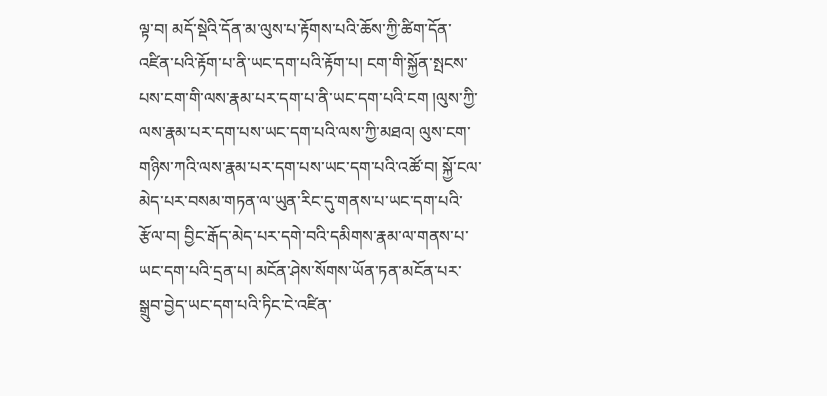ལྟ་བ། མདོ་སྡེའི་དོན་མ་ལུས་པ་རྟོགས་པའི་ཆོས་ཀྱི་ཚིག་དོན་འཛིན་པའི་རྟོག་པ་ནི་ཡང་དག་པའི་རྟོག་པ། ངག་གི་སྐྱོན་སྤངས་པས་ངག་གི་ལས་རྣམ་པར་དག་པ་ནི་ཡང་དག་པའི་ངག །ལུས་ཀྱི་ལས་རྣམ་པར་དག་པས་ཡང་དག་པའི་ལས་ཀྱི་མཐའ། ལུས་ངག་གཉིས་ཀའི་ལས་རྣམ་པར་དག་པས་ཡང་དག་པའི་འཚོ་བ། སྐྱོ་ངལ་མེད་པར་བསམ་གཏན་ལ་ཡུན་རིང་དུ་གནས་པ་ཡང་དག་པའི་རྩོལ་བ། བྱིང་རྒོད་མེད་པར་དགེ་བའི་དམིགས་རྣམ་ལ་གནས་པ་ཡང་དག་པའི་དྲན་པ། མངོན་ཤེས་སོགས་ཡོན་ཏན་མངོན་པར་སྒྲུབ་བྱེད་ཡང་དག་པའི་ཏིང་ངེ་འཛིན་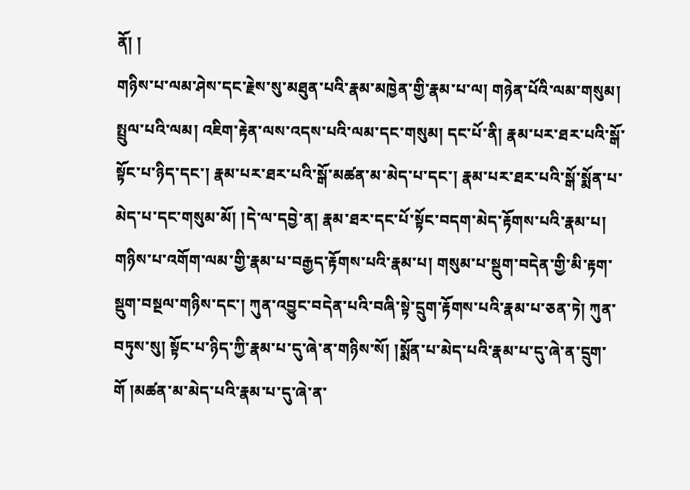ནོ། །
གཉིས་པ་ལམ་ཤེས་དང་རྗེས་སུ་མཐུན་པའི་རྣམ་མཁྱེན་གྱི་རྣམ་པ་ལ། གཉེན་པོའི་ལམ་གསུམ། སྤྲུལ་པའི་ལམ། འཇིག་རྟེན་ལས་འདས་པའི་ལམ་དང་གསུམ། དང་པོ་ནི། རྣམ་པར་ཐར་པའི་སྒོ་སྟོང་པ་ཉིད་དང་། རྣམ་པར་ཐར་པའི་སྒོ་མཚན་མ་མེད་པ་དང་། རྣམ་པར་ཐར་པའི་སྒོ་སྨོན་པ་མེད་པ་དང་གསུམ་མོ། །དེ་ལ་དབྱེ་ན། རྣམ་ཐར་དང་པོ་སྟོང་བདག་མེད་རྟོགས་པའི་རྣམ་པ། གཉིས་པ་འགོག་ལམ་གྱི་རྣམ་པ་བརྒྱད་རྟོགས་པའི་རྣམ་པ། གསུམ་པ་སྡུག་བདེན་གྱི་མི་རྟག་སྡུག་བསྔལ་གཉིས་དང་། ཀུན་འབྱུང་བདེན་པའི་བཞི་སྟེ་དྲུག་རྟོགས་པའི་རྣམ་པ་ཅན་ཏེ། ཀུན་བཏུས་སུ། སྟོང་པ་ཉིད་ཀྱི་རྣམ་པ་དུ་ཞེ་ན་གཉིས་སོ། །སྨོན་པ་མེད་པའི་རྣམ་པ་དུ་ཞེ་ན་དྲུག་གོ །མཚན་མ་མེད་པའི་རྣམ་པ་དུ་ཞེ་ན་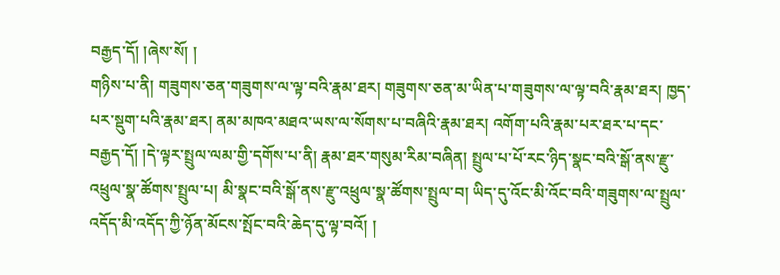བརྒྱད་དོ། །ཞེས་སོ། །
གཉིས་པ་ནི། གཟུགས་ཅན་གཟུགས་ལ་ལྟ་བའི་རྣམ་ཐར། གཟུགས་ཅན་མ་ཡིན་པ་གཟུགས་ལ་ལྟ་བའི་རྣམ་ཐར། ཁྱད་པར་སྡུག་པའི་རྣམ་ཐར། ནམ་མཁའ་མཐའ་ཡས་ལ་སོགས་པ་བཞིའི་རྣམ་ཐར། འགོག་པའི་རྣམ་པར་ཐར་པ་དང་བརྒྱད་དོ། །དེ་ལྟར་སྤྲུལ་ལམ་གྱི་དགོས་པ་ནི། རྣམ་ཐར་གསུམ་རིམ་བཞིན། སྤྲུལ་པ་པོ་རང་ཉིད་སྣང་བའི་སྒོ་ནས་རྫུ་འཕྲུལ་སྣ་ཚོགས་སྤྲུལ་པ། མི་སྣང་བའི་སྒོ་ནས་རྫུ་འཕྲུལ་སྣ་ཚོགས་སྤྲུལ་བ། ཡིད་དུ་འོང་མི་འོང་བའི་གཟུགས་ལ་སྤྲུལ་འདོད་མི་འདོད་ཀྱི་ཉོན་མོངས་སྤོང་བའི་ཆེད་དུ་ལྟ་བའོ། །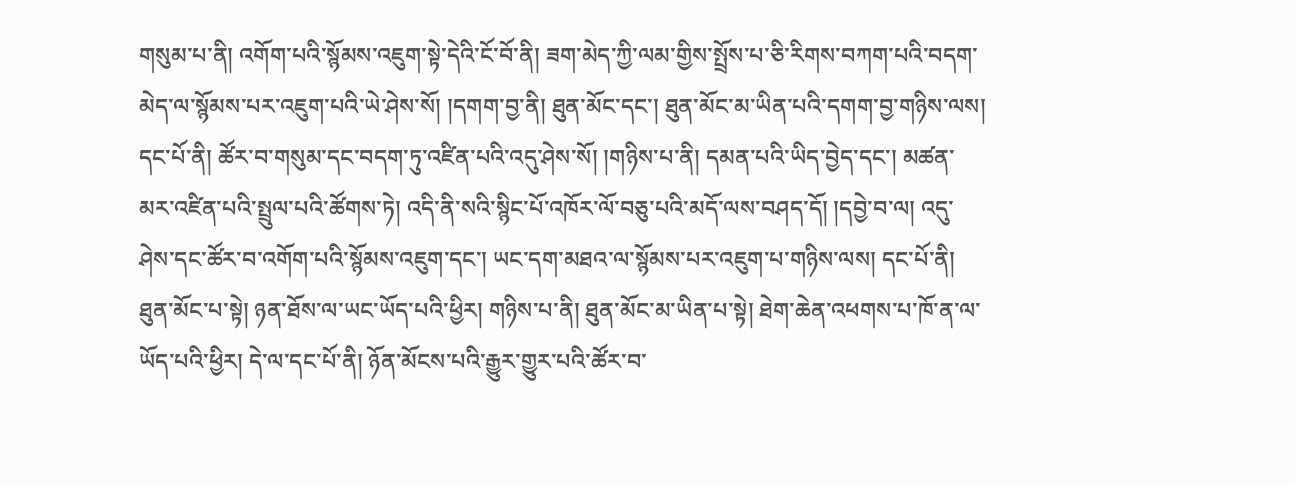གསུམ་པ་ནི། འགོག་པའི་སྙོམས་འཇུག་སྟེ་དེའི་ངོ་བོ་ནི། ཟག་མེད་ཀྱི་ལམ་གྱིས་སྤྲོས་པ་ཅི་རིགས་བཀག་པའི་བདག་མེད་ལ་སྙོམས་པར་འཇུག་པའི་ཡེ་ཤེས་སོ། །དགག་བྱ་ནི། ཐུན་མོང་དང་། ཐུན་མོང་མ་ཡིན་པའི་དགག་བྱ་གཉིས་ལས། དང་པོ་ནི། ཚོར་བ་གསུམ་དང་བདག་ཏུ་འཛིན་པའི་འདུ་ཤེས་སོ། །གཉིས་པ་ནི། དམན་པའི་ཡིད་བྱེད་དང་། མཚན་མར་འཛིན་པའི་སྤྲུལ་པའི་ཚོགས་ཏེ། འདི་ནི་སའི་སྙིང་པོ་འཁོར་ལོ་བཅུ་པའི་མདོ་ལས་བཤད་དོ། །དབྱེ་བ་ལ། འདུ་ཤེས་དང་ཚོར་བ་འགོག་པའི་སྙོམས་འཇུག་དང་། ཡང་དག་མཐའ་ལ་སྙོམས་པར་འཇུག་པ་གཉིས་ལས། དང་པོ་ནི། ཐུན་མོང་པ་སྟེ། ཉན་ཐོས་ལ་ཡང་ཡོད་པའི་ཕྱིར། གཉིས་པ་ནི། ཐུན་མོང་མ་ཡིན་པ་སྟེ། ཐེག་ཆེན་འཕགས་པ་ཁོ་ན་ལ་ཡོད་པའི་ཕྱིར། དེ་ལ་དང་པོ་ནི། ཉོན་མོངས་པའི་རྒྱུར་གྱུར་པའི་ཚོར་བ་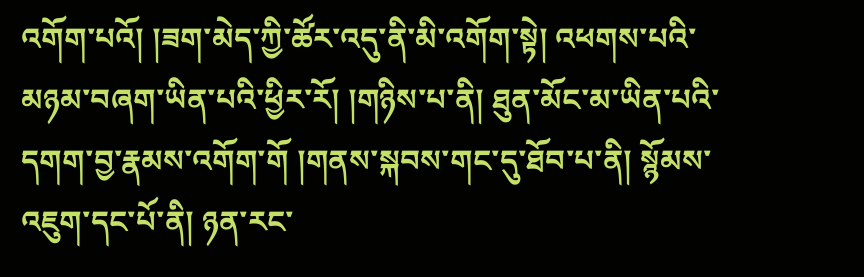འགོག་པའོ། །ཟག་མེད་ཀྱི་ཚོར་འདུ་ནི་མི་འགོག་སྟེ། འཕགས་པའི་མཉམ་བཞག་ཡིན་པའི་ཕྱིར་རོ། །གཉིས་པ་ནི། ཐུན་མོང་མ་ཡིན་པའི་དགག་བྱ་རྣམས་འགོག་གོ །གནས་སྐབས་གང་དུ་ཐོབ་པ་ནི། སྙོམས་འཇུག་དང་པོ་ནི། ཉན་རང་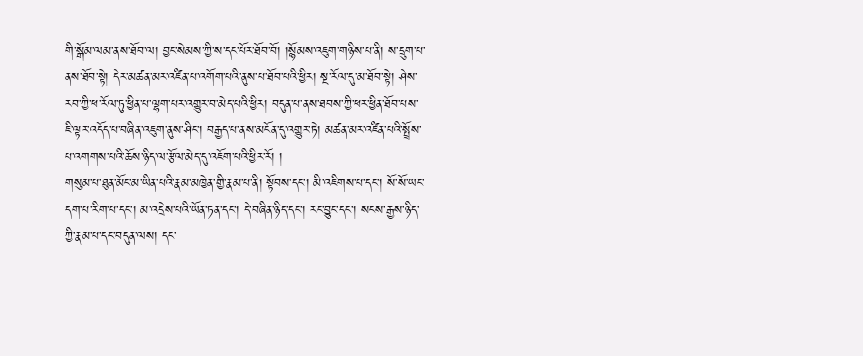གི་སྒོམ་ལམ་ནས་ཐོབ་ལ། བྱང་སེམས་ཀྱི་ས་དང་པོར་ཐོབ་བོ། །སྙོམས་འཇུག་གཉིས་པ་ནི། ས་དྲུག་པ་ནས་ཐོབ་སྟེ། དེར་མཚན་མར་འཛིན་པ་འགོག་པའི་ནུས་པ་ཐོབ་པའི་ཕྱིར། སྔ་རོལ་དུ་མ་ཐོབ་སྟེ། ཤེས་རབ་ཀྱི་ཕ་རོལ་ཏུ་ཕྱིན་པ་ལྷག་པར་འགྱུར་བ་མེད་པའི་ཕྱིར། བདུན་པ་ནས་ཐབས་ཀྱི་ཕར་ཕྱིན་ཐོབ་པས་ཇི་ལྟར་འདོད་པ་བཞིན་འཇུག་ནུས་ཤིང་། བརྒྱད་པ་ནས་མངོན་དུ་འགྱུར་ཏེ། མཚན་མར་འཛིན་པའི་སྤྲོས་པ་འགགས་པའི་ཆོས་ཉིད་ལ་རྩོལ་མེད་དུ་འཇོག་པའི་ཕྱིར་རོ། །
གསུམ་པ་ཐུན་མོང་མ་ཡིན་པའི་རྣམ་མཁྱེན་གྱི་རྣམ་པ་ནི། སྟོབས་དང་། མི་འཇིགས་པ་དང་། སོ་སོ་ཡང་དག་པ་རིག་པ་དང་། མ་འདྲེས་པའི་ཡོན་ཏན་དང་། དེ་བཞིན་ཉིད་དང་། རང་བྱུང་དང་། སངས་རྒྱས་ཉིད་ཀྱི་རྣམ་པ་དང་བདུན་ལས། དང་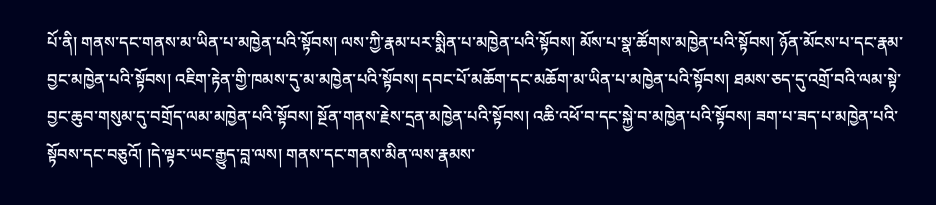པོ་ནི། གནས་དང་གནས་མ་ཡིན་པ་མཁྱེན་པའི་སྟོབས། ལས་ཀྱི་རྣམ་པར་སྨིན་པ་མཁྱེན་པའི་སྟོབས། མོས་པ་སྣ་ཚོགས་མཁྱེན་པའི་སྟོབས། ཉོན་མོངས་པ་དང་རྣམ་བྱང་མཁྱེན་པའི་སྟོབས། འཇིག་རྟེན་གྱི་ཁམས་དུ་མ་མཁྱེན་པའི་སྟོབས། དབང་པོ་མཆོག་དང་མཆོག་མ་ཡིན་པ་མཁྱེན་པའི་སྟོབས། ཐམས་ཅད་དུ་འགྲོ་བའི་ལམ་སྟེ་བྱང་ཆུབ་གསུམ་དུ་བགྲོད་ལམ་མཁྱེན་པའི་སྟོབས། སྔོན་གནས་རྗེས་དྲན་མཁྱེན་པའི་སྟོབས། འཆི་འཕོ་བ་དང་སྐྱེ་བ་མཁྱེན་པའི་སྟོབས། ཟག་པ་ཟད་པ་མཁྱེན་པའི་སྟོབས་དང་བཅུའོ། །དེ་ལྟར་ཡང་རྒྱུད་བླ་ལས། གནས་དང་གནས་མིན་ལས་རྣམས་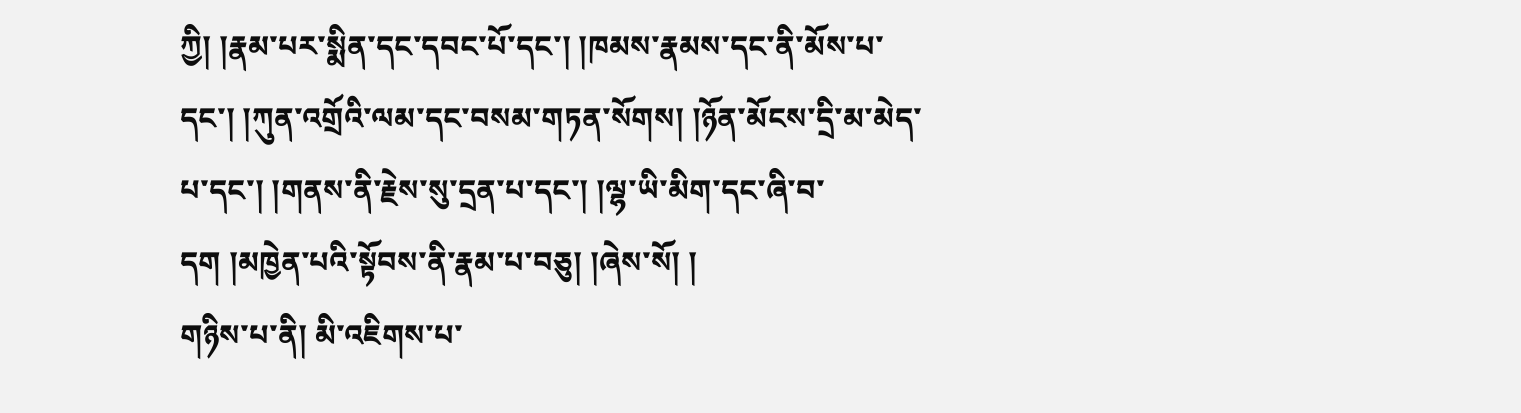ཀྱི། །རྣམ་པར་སྨིན་དང་དབང་པོ་དང་། །ཁམས་རྣམས་དང་ནི་མོས་པ་དང་། །ཀུན་འགྲོའི་ལམ་དང་བསམ་གཏན་སོགས། །ཉོན་མོངས་དྲི་མ་མེད་པ་དང་། །གནས་ནི་རྗེས་སུ་དྲན་པ་དང་། །ལྷ་ཡི་མིག་དང་ཞི་བ་དག །མཁྱེན་པའི་སྟོབས་ནི་རྣམ་པ་བཅུ། །ཞེས་སོ། །
གཉིས་པ་ནི། མི་འཇིགས་པ་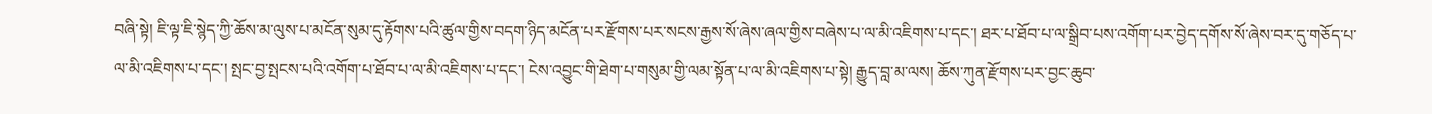བཞི་སྟེ། ཇི་ལྟ་ཇི་སྙེད་ཀྱི་ཆོས་མ་ལུས་པ་མངོན་སུམ་དུ་རྟོགས་པའི་ཚུལ་གྱིས་བདག་ཉིད་མངོན་པར་རྫོགས་པར་སངས་རྒྱས་སོ་ཞེས་ཞལ་གྱིས་བཞེས་པ་ལ་མི་འཇིགས་པ་དང་། ཐར་པ་ཐོབ་པ་ལ་སྒྲིབ་པས་འགོག་པར་བྱེད་དགོས་སོ་ཞེས་བར་དུ་གཅོད་པ་ལ་མི་འཇིགས་པ་དང་། སྤང་བྱ་སྤངས་པའི་འགོག་པ་ཐོབ་པ་ལ་མི་འཇིགས་པ་དང་། ངེས་འབྱུང་གི་ཐེག་པ་གསུམ་གྱི་ལམ་སྟོན་པ་ལ་མི་འཇིགས་པ་སྟེ། རྒྱུད་བླ་མ་ལས། ཆོས་ཀུན་རྫོགས་པར་བྱང་ཆུབ་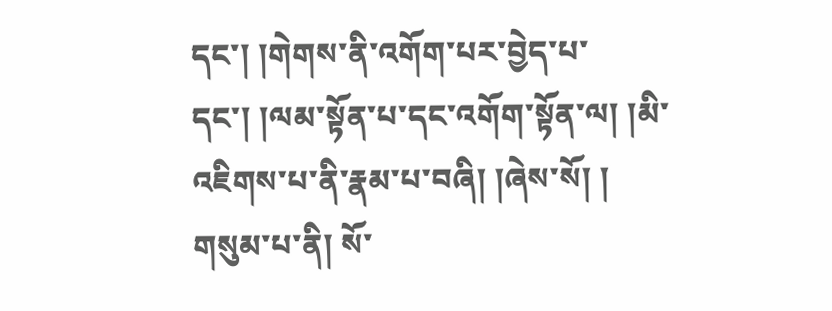དང་། །གེགས་ནི་འགོག་པར་བྱེད་པ་དང་། །ལམ་སྟོན་པ་དང་འགོག་སྟོན་ལ། །མི་འཇིགས་པ་ནི་རྣམ་པ་བཞི། །ཞེས་སོ། །
གསུམ་པ་ནི། སོ་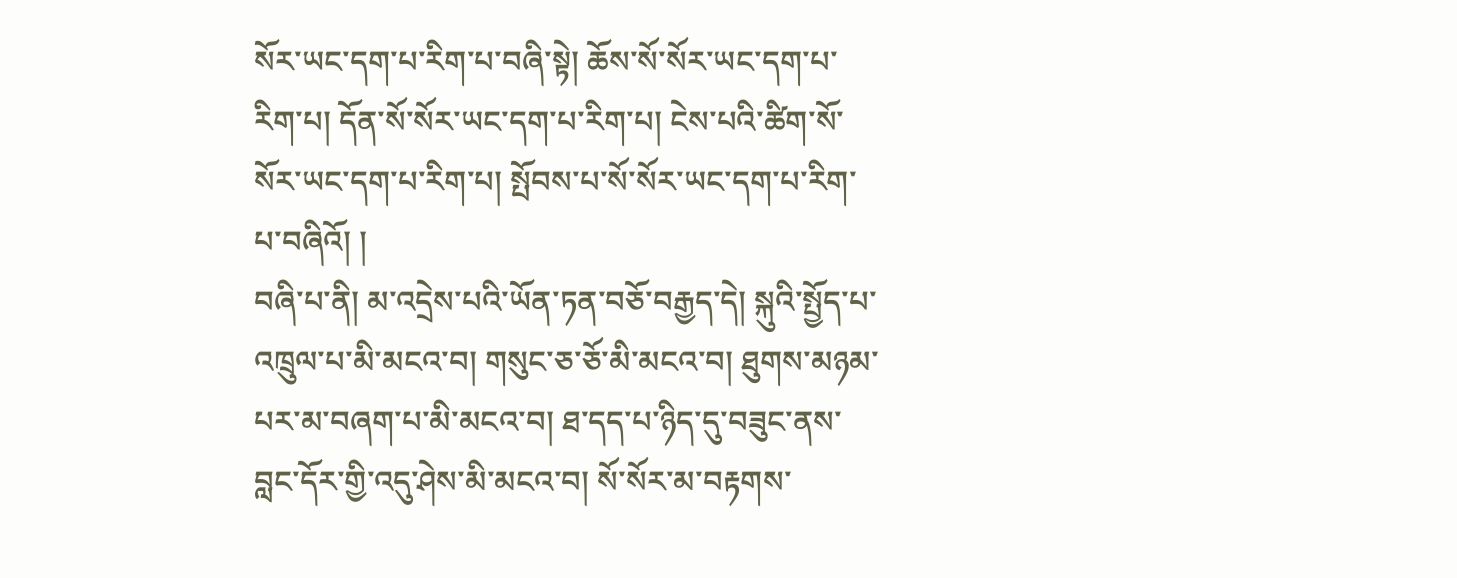སོར་ཡང་དག་པ་རིག་པ་བཞི་སྟེ། ཆོས་སོ་སོར་ཡང་དག་པ་རིག་པ། དོན་སོ་སོར་ཡང་དག་པ་རིག་པ། ངེས་པའི་ཚིག་སོ་སོར་ཡང་དག་པ་རིག་པ། སྤོབས་པ་སོ་སོར་ཡང་དག་པ་རིག་པ་བཞིའོ། །
བཞི་པ་ནི། མ་འདྲེས་པའི་ཡོན་ཏན་བཅོ་བརྒྱད་དེ། སྐུའི་སྤྱོད་པ་འཁྲུལ་པ་མི་མངའ་བ། གསུང་ཅ་ཅོ་མི་མངའ་བ། ཐུགས་མཉམ་པར་མ་བཞག་པ་མི་མངའ་བ། ཐ་དད་པ་ཉིད་དུ་བཟུང་ནས་བླང་དོར་གྱི་འདུ་ཤེས་མི་མངའ་བ། སོ་སོར་མ་བརྟགས་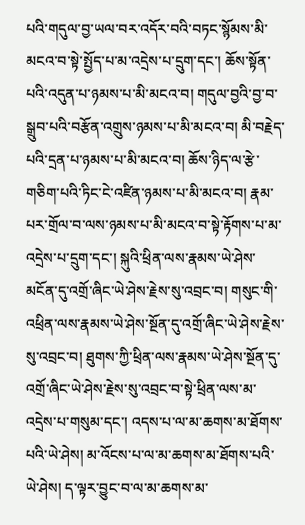པའི་གདུལ་བྱ་ཡལ་བར་འདོར་བའི་བཏང་སྙོམས་མི་མངའ་བ་སྟེ་སྤྱོད་པ་མ་འདྲེས་པ་དྲུག་དང་། ཆོས་སྟོན་པའི་འདུན་པ་ཉམས་པ་མི་མངའ་བ། གདུལ་བྱའི་བྱ་བ་སྒྲུབ་པའི་བརྩོན་འགྲུས་ཉམས་པ་མི་མངའ་བ། མི་བརྗེད་པའི་དྲན་པ་ཉམས་པ་མི་མངའ་བ། ཆོས་ཉིད་ལ་རྩེ་གཅིག་པའི་ཏིང་ངེ་འཛིན་ཉམས་པ་མི་མངའ་བ། རྣམ་པར་གྲོལ་བ་ལས་ཉམས་པ་མི་མངའ་བ་སྟེ་རྟོགས་པ་མ་འདྲེས་པ་དྲུག་དང་། སྐུའི་ཕྲིན་ལས་རྣམས་ཡེ་ཤེས་མངོན་དུ་འགྲོ་ཞིང་ཡེ་ཤེས་རྗེས་སུ་འབྲང་བ། གསུང་གི་འཕྲིན་ལས་རྣམས་ཡེ་ཤེས་སྔོན་དུ་འགྲོ་ཞིང་ཡེ་ཤེས་རྗེས་སུ་འབྲང་བ། ཐུགས་ཀྱི་ཕྲིན་ལས་རྣམས་ཡེ་ཤེས་སྔོན་དུ་འགྲོ་ཞིང་ཡེ་ཤེས་རྗེས་སུ་འབྲང་བ་སྟེ་ཕྲིན་ལས་མ་འདྲེས་པ་གསུམ་དང་། འདས་པ་ལ་མ་ཆགས་མ་ཐོགས་པའི་ཡེ་ཤེས། མ་འོངས་པ་ལ་མ་ཆགས་མ་ཐོགས་པའི་ཡེ་ཤེས། ད་ལྟར་བྱུང་བ་ལ་མ་ཆགས་མ་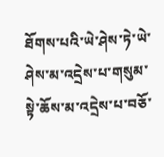ཐོགས་པའི་ཡེ་ཤེས་ཏེ་ཡེ་ཤེས་མ་འདྲེས་པ་གསུམ་སྟེ་ཆོས་མ་འདྲེས་པ་བཅོ་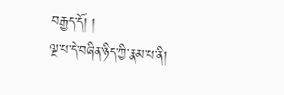བརྒྱད་དོ། །
ལྔ་པ་དེ་བཞིན་ཉིད་ཀྱི་རྣམ་པ་ནི།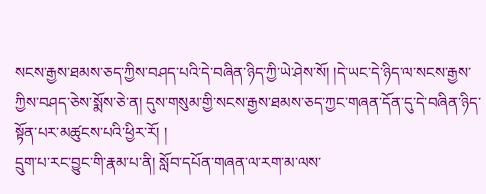སངས་རྒྱས་ཐམས་ཅད་ཀྱིས་བཤད་པའི་དེ་བཞིན་ཉིད་ཀྱི་ཡེ་ཤེས་སོ། །དེ་ཡང་དེ་ཉིད་ལ་སངས་རྒྱས་ཀྱིས་བཤད་ཅེས་སྨོས་ཅེ་ན། དུས་གསུམ་གྱི་སངས་རྒྱས་ཐམས་ཅད་ཀྱང་གཞན་དོན་དུ་དེ་བཞིན་ཉིད་སྟོན་པར་མཚུངས་པའི་ཕྱིར་རོ། །
དྲུག་པ་རང་བྱུང་གི་རྣམ་པ་ནི། སློབ་དཔོན་གཞན་ལ་རག་མ་ལས་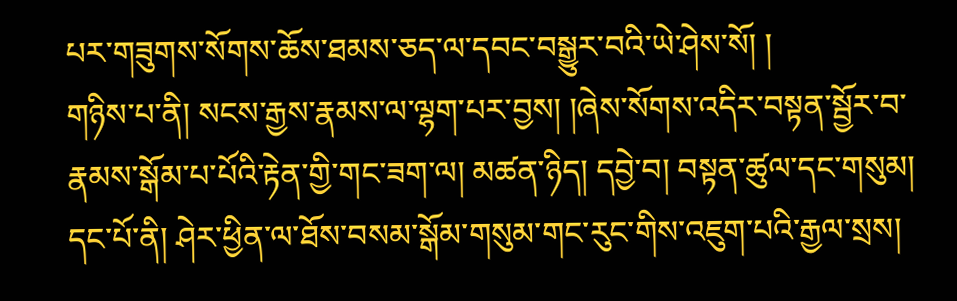པར་གཟུགས་སོགས་ཆོས་ཐམས་ཅད་ལ་དབང་བསྒྱུར་བའི་ཡེ་ཤེས་སོ། །
གཉིས་པ་ནི། སངས་རྒྱས་རྣམས་ལ་ལྷག་པར་བྱས། །ཞེས་སོགས་འདིར་བསྟན་སྦྱོར་བ་རྣམས་སྒོམ་པ་པོའི་རྟེན་གྱི་གང་ཟག་ལ། མཚན་ཉིད། དབྱེ་བ། བསྟན་ཚུལ་དང་གསུམ། དང་པོ་ནི། ཤེར་ཕྱིན་ལ་ཐོས་བསམ་སྒོམ་གསུམ་གང་རུང་གིས་འཇུག་པའི་རྒྱལ་སྲས།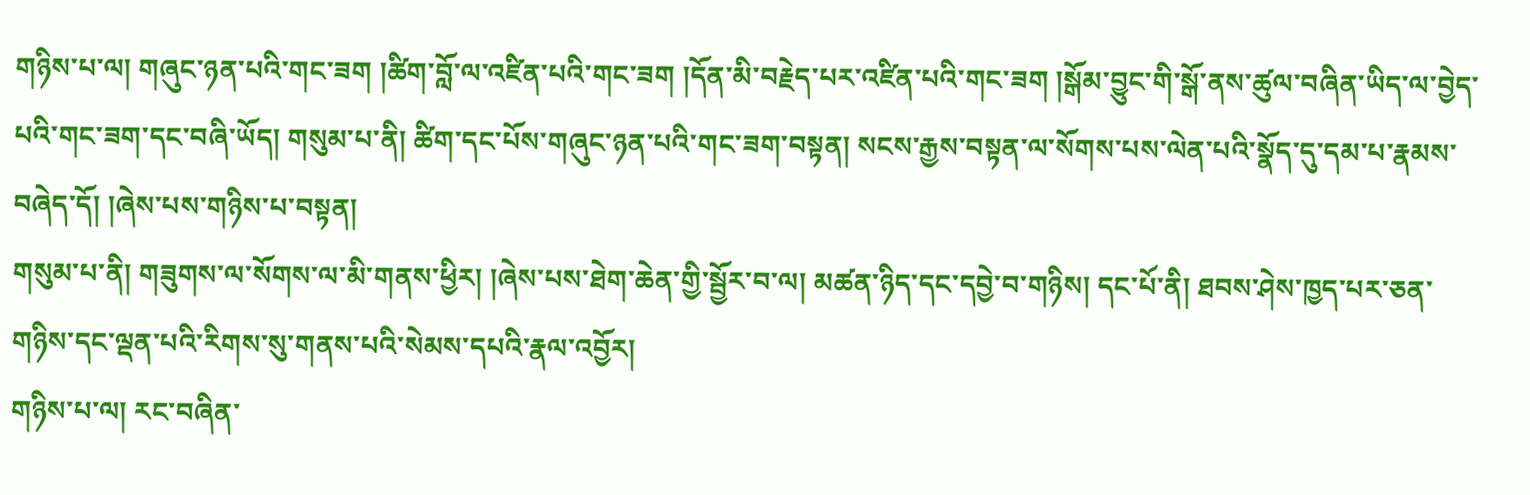གཉིས་པ་ལ། གཞུང་ཉན་པའི་གང་ཟག །ཚིག་བློ་ལ་འཛིན་པའི་གང་ཟག །དོན་མི་བརྗེད་པར་འཛིན་པའི་གང་ཟག །སྒོམ་བྱུང་གི་སྒོ་ནས་ཚུལ་བཞིན་ཡིད་ལ་བྱེད་པའི་གང་ཟག་དང་བཞི་ཡོད། གསུམ་པ་ནི། ཚིག་དང་པོས་གཞུང་ཉན་པའི་གང་ཟག་བསྟན། སངས་རྒྱས་བསྟན་ལ་སོགས་པས་ལེན་པའི་སྣོད་དུ་དམ་པ་རྣམས་བཞེད་དོ། །ཞེས་པས་གཉིས་པ་བསྟན།
གསུམ་པ་ནི། གཟུགས་ལ་སོགས་ལ་མི་གནས་ཕྱིར། །ཞེས་པས་ཐེག་ཆེན་གྱི་སྦྱོར་བ་ལ། མཚན་ཉིད་དང་དབྱེ་བ་གཉིས། དང་པོ་ནི། ཐབས་ཤེས་ཁྱད་པར་ཅན་གཉིས་དང་ལྡན་པའི་རིགས་སུ་གནས་པའི་སེམས་དཔའི་རྣལ་འབྱོར།
གཉིས་པ་ལ། རང་བཞིན་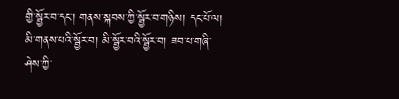གྱི་སྦྱོར་བ་དང་། གནས་སྐབས་ཀྱི་སྦྱོར་བ་གཉིས། དང་པོ་ལ། མི་གནས་པའི་སྦྱོར་བ། མི་སྦྱོར་བའི་སྦྱོར་བ། ཟབ་པ་གཞི་ཤེས་ཀྱི་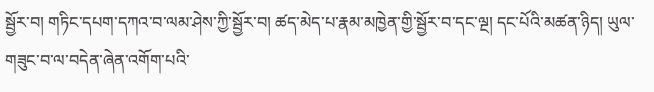སྦྱོར་བ། གཏིང་དཔག་དཀའ་བ་ལམ་ཤེས་ཀྱི་སྦྱོར་བ། ཚད་མེད་པ་རྣམ་མཁྱེན་གྱི་སྦྱོར་བ་དང་ལྔ། དང་པོའི་མཚན་ཉིད། ཡུལ་གཟུང་བ་ལ་བདེན་ཞེན་འགོག་པའི་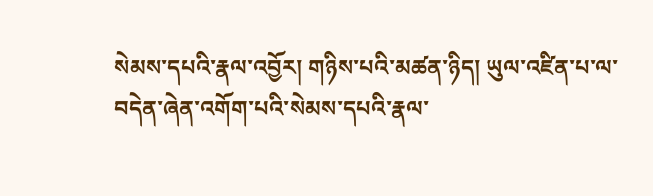སེམས་དཔའི་རྣལ་འབྱོར། གཉིས་པའི་མཚན་ཉིད། ཡུལ་འཛིན་པ་ལ་བདེན་ཞེན་འགོག་པའི་སེམས་དཔའི་རྣལ་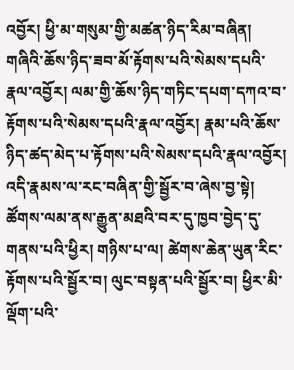འབྱོར། ཕྱི་མ་གསུམ་གྱི་མཚན་ཉིད་རིམ་བཞིན། གཞིའི་ཆོས་ཉིད་ཟབ་མོ་རྟོགས་པའི་སེམས་དཔའི་རྣལ་འབྱོར། ལམ་གྱི་ཆོས་ཉིད་གཏིང་དཔག་དཀའ་བ་རྟོགས་པའི་སེམས་དཔའི་རྣལ་འབྱོར། རྣམ་པའི་ཆོས་ཉིད་ཚད་མེད་པ་རྟོགས་པའི་སེམས་དཔའི་རྣལ་འབྱོར། འདི་རྣམས་ལ་རང་བཞིན་གྱི་སྦྱོར་བ་ཞེས་བྱ་སྟེ། ཚོགས་ལམ་ནས་རྒྱུན་མཐའི་བར་དུ་ཁྱབ་བྱེད་དུ་གནས་པའི་ཕྱིར། གཉིས་པ་ལ། ཚེགས་ཆེན་ཡུན་རིང་རྟོགས་པའི་སྦྱོར་བ། ལུང་བསྟན་པའི་སྦྱོར་བ། ཕྱིར་མི་ལྡོག་པའི་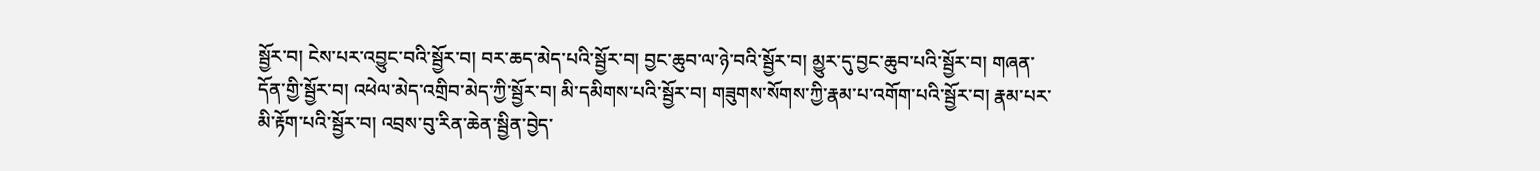སྦྱོར་བ། ངེས་པར་འབྱུང་བའི་སྦྱོར་བ། བར་ཆད་མེད་པའི་སྦྱོར་བ། བྱང་ཆུབ་ལ་ཉེ་བའི་སྦྱོར་བ། མྱུར་དུ་བྱང་ཆུབ་པའི་སྦྱོར་བ། གཞན་དོན་གྱི་སྦྱོར་བ། འཕེལ་མེད་འགྲིབ་མེད་ཀྱི་སྦྱོར་བ། མི་དམིགས་པའི་སྦྱོར་བ། གཟུགས་སོགས་ཀྱི་རྣམ་པ་འགོག་པའི་སྦྱོར་བ། རྣམ་པར་མི་རྟོག་པའི་སྦྱོར་བ། འབྲས་བུ་རིན་ཆེན་སྦྱིན་བྱེད་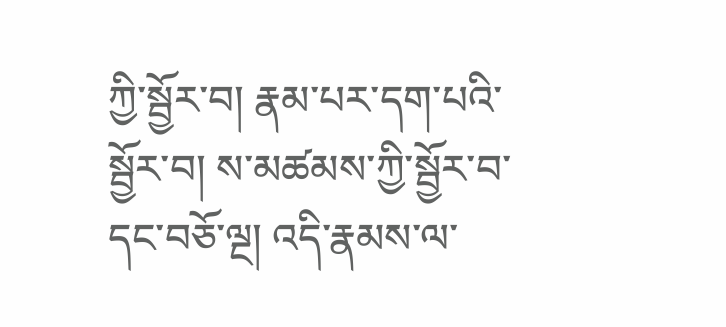ཀྱི་སྦྱོར་བ། རྣམ་པར་དག་པའི་སྦྱོར་བ། ས་མཚམས་ཀྱི་སྦྱོར་བ་དང་བཅོ་ལྔ། འདི་རྣམས་ལ་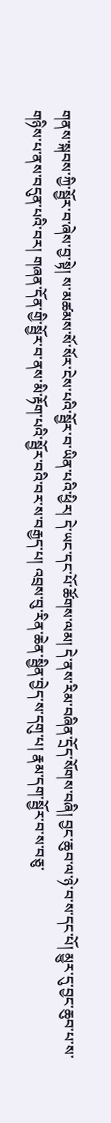གནས་སྐབས་ཀྱི་སྦྱོར་བ་ཞེས་བྱ་སྟེ། ས་མཚམས་སོ་སོར་ངེས་པའི་སྦྱོར་བ་ཡིན་པའི་ཕྱིར། དེ་ཡང་དང་པོ་ཚོགས་ལམ། དེ་ནས་རིམ་བཞིན་དྲོད་སོགས་བཞི། བྱང་ཆུབ་ལ་ཉེ་བ་ས་དང་པོ། མྱུར་དུ་བྱང་ཆུབ་པ་ས་གཉིས་པ་ནས་བདུན་པའི་བར། གཞན་དོན་གྱི་སྦྱོར་བ་ནས་མི་རྟོག་པའི་སྦྱོར་བའི་བར་ས་བརྒྱད་པ། འབྲས་བུ་རིན་ཆེན་སྦྱིན་བྱེད་ས་དགུ་པ། རྣམ་དག་སྦྱོར་བ་ས་བཅུ་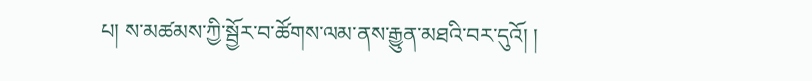པ། ས་མཚམས་ཀྱི་སྦྱོར་བ་ཚོགས་ལམ་ནས་རྒྱུན་མཐའི་བར་དུའོ། །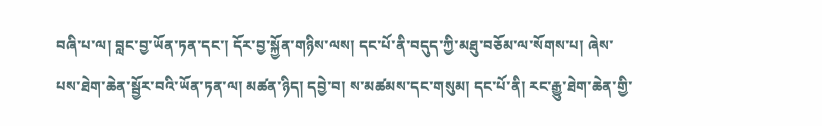བཞི་པ་ལ། བླང་བྱ་ཡོན་ཏན་དང་། དོར་བྱ་སྐྱོན་གཉིས་ལས། དང་པོ་ནི་བདུད་ཀྱི་མཐུ་བཅོམ་ལ་སོགས་པ། ཞེས་པས་ཐེག་ཆེན་སྦྱོར་བའི་ཡོན་ཏན་ལ། མཚན་ཉིད། དབྱེ་བ། ས་མཚམས་དང་གསུམ། དང་པོ་ནི། རང་རྒྱུ་ཐེག་ཆེན་གྱི་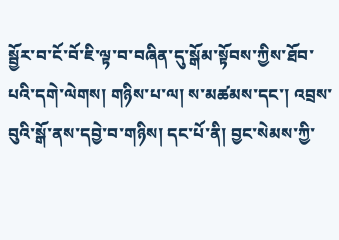སྦྱོར་བ་ངོ་བོ་ཇི་ལྟ་བ་བཞིན་དུ་སྒོམ་སྟོབས་ཀྱིས་ཐོབ་པའི་དགེ་ལེགས། གཉིས་པ་ལ། ས་མཚམས་དང་། འབྲས་བུའི་སྒོ་ནས་དབྱེ་བ་གཉིས། དང་པོ་ནི། བྱང་སེམས་ཀྱི་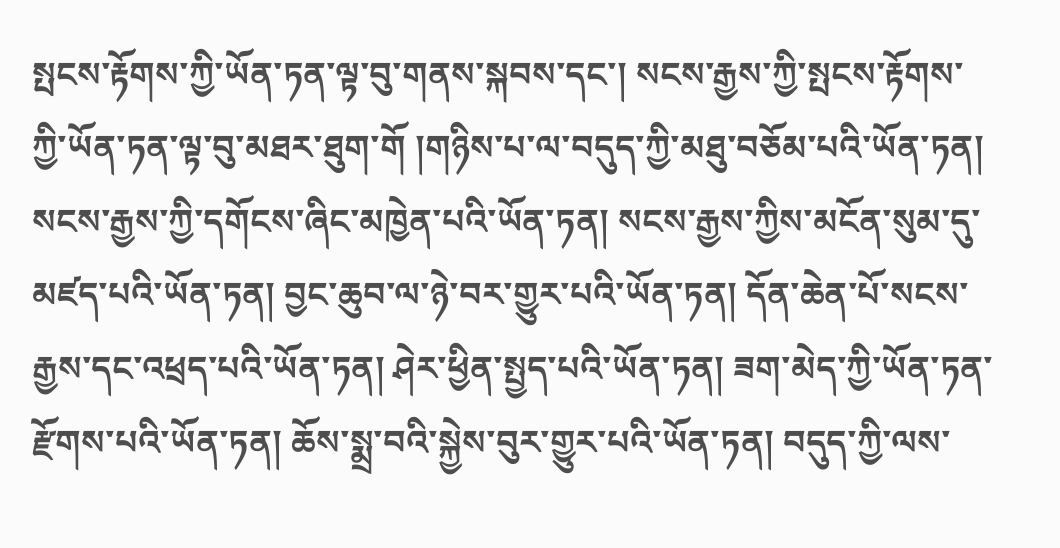སྤངས་རྟོགས་ཀྱི་ཡོན་ཏན་ལྟ་བུ་གནས་སྐབས་དང་། སངས་རྒྱས་ཀྱི་སྤངས་རྟོགས་ཀྱི་ཡོན་ཏན་ལྟ་བུ་མཐར་ཐུག་གོ །གཉིས་པ་ལ་བདུད་ཀྱི་མཐུ་བཅོམ་པའི་ཡོན་ཏན། སངས་རྒྱས་ཀྱི་དགོངས་ཞིང་མཁྱེན་པའི་ཡོན་ཏན། སངས་རྒྱས་ཀྱིས་མངོན་སུམ་དུ་མཛད་པའི་ཡོན་ཏན། བྱང་ཆུབ་ལ་ཉེ་བར་གྱུར་པའི་ཡོན་ཏན། དོན་ཆེན་པོ་སངས་རྒྱས་དང་འཕྲད་པའི་ཡོན་ཏན། ཤེར་ཕྱིན་སྤྱད་པའི་ཡོན་ཏན། ཟག་མེད་ཀྱི་ཡོན་ཏན་རྫོགས་པའི་ཡོན་ཏན། ཆོས་སྨྲ་བའི་སྐྱེས་བུར་གྱུར་པའི་ཡོན་ཏན། བདུད་ཀྱི་ལས་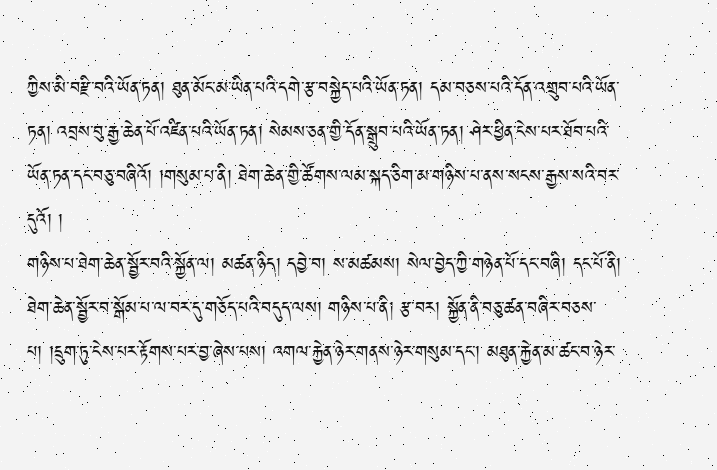ཀྱིས་མི་བརྫི་བའི་ཡོན་ཏན། ཐུན་མོང་མ་ཡིན་པའི་དགེ་རྩ་བསྐྱེད་པའི་ཡོན་ཏན། དམ་བཅས་པའི་དོན་འགྲུབ་པའི་ཡོན་ཏན། འབྲས་བུ་རྒྱ་ཆེན་པོ་འཛིན་པའི་ཡོན་ཏན། སེམས་ཅན་གྱི་དོན་སྒྲུབ་པའི་ཡོན་ཏན། ཤེར་ཕྱིན་ངེས་པར་ཐོབ་པའི་ཡོན་ཏན་དང་བཅུ་བཞིའོ། །གསུམ་པ་ནི། ཐེག་ཆེན་གྱི་ཚོགས་ལམ་སྐད་ཅིག་མ་གཉིས་པ་ནས་སངས་རྒྱས་སའི་བར་དུའོ། །
གཉིས་པ་ཐེག་ཆེན་སྦྱོར་བའི་སྐྱོན་ལ། མཚན་ཉིད། དབྱེ་བ། ས་མཚམས། སེལ་བྱེད་ཀྱི་གཉེན་པོ་དང་བཞི། དང་པོ་ནི། ཐེག་ཆེན་སྦྱོར་བ་སྒོམ་པ་ལ་བར་དུ་གཅོད་པའི་བདུད་ལས། གཉིས་པ་ནི། རྩ་བར། སྐྱོན་ནི་བཅུ་ཚན་བཞིར་བཅས་པ། །དྲུག་ཏུ་ངེས་པར་རྟོགས་པར་བྱ་ཞེས་པས། འགལ་རྐྱེན་ཉེར་གནས་ཉེར་གསུམ་དང་། མཐུན་རྐྱེན་མ་ཚང་བ་ཉེར་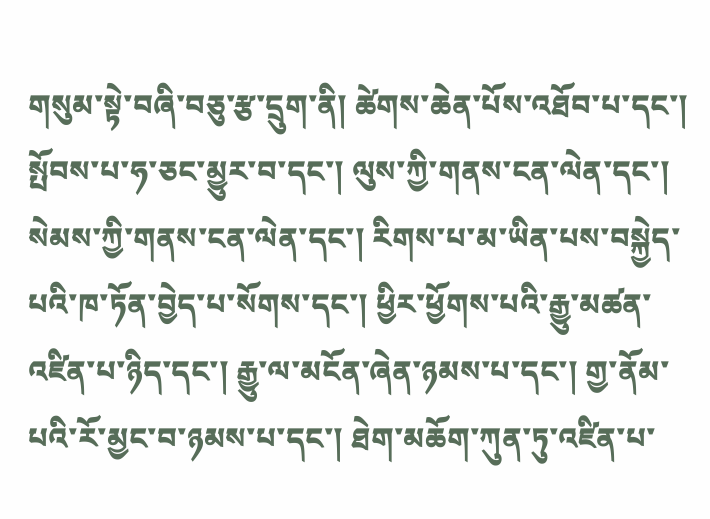གསུམ་སྟེ་བཞི་བཅུ་རྩ་དྲུག་ནི། ཚེགས་ཆེན་པོས་འཐོབ་པ་དང་། སྤོབས་པ་ཧ་ཅང་མྱུར་བ་དང་། ལུས་ཀྱི་གནས་ངན་ལེན་དང་། སེམས་ཀྱི་གནས་ངན་ལེན་དང་། རིགས་པ་མ་ཡིན་པས་བསྐྱེད་པའི་ཁ་ཏོན་བྱེད་པ་སོགས་དང་། ཕྱིར་ཕྱོགས་པའི་རྒྱུ་མཚན་འཛིན་པ་ཉིད་དང་། རྒྱུ་ལ་མངོན་ཞེན་ཉམས་པ་དང་། གྱ་ནོམ་པའི་རོ་མྱང་བ་ཉམས་པ་དང་། ཐེག་མཆོག་ཀུན་ཏུ་འཛིན་པ་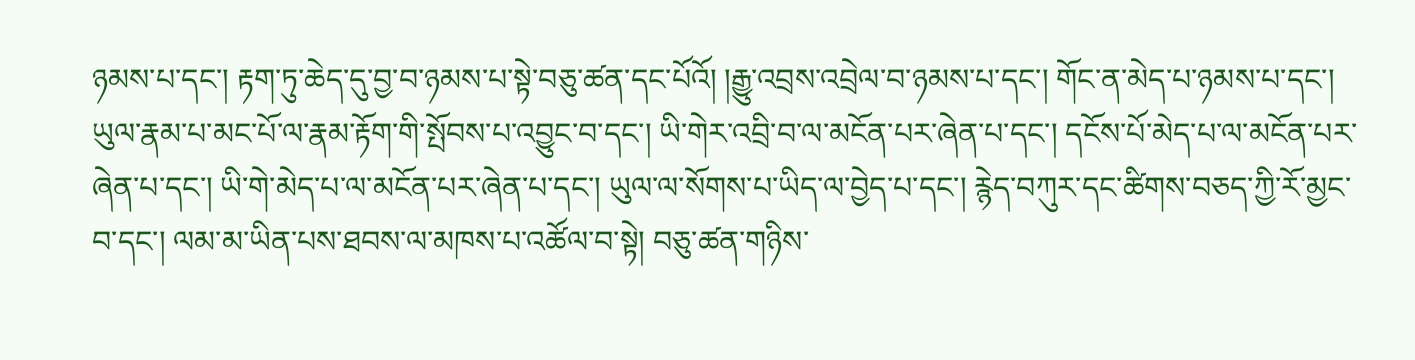ཉམས་པ་དང་། རྟག་ཏུ་ཆེད་དུ་བྱ་བ་ཉམས་པ་སྟེ་བཅུ་ཚན་དང་པོའོ། །རྒྱུ་འབྲས་འབྲེལ་བ་ཉམས་པ་དང་། གོང་ན་མེད་པ་ཉམས་པ་དང་། ཡུལ་རྣམ་པ་མང་པོ་ལ་རྣམ་རྟོག་གི་སྤོབས་པ་འབྱུང་བ་དང་། ཡི་གེར་འབྲི་བ་ལ་མངོན་པར་ཞེན་པ་དང་། དངོས་པོ་མེད་པ་ལ་མངོན་པར་ཞེན་པ་དང་། ཡི་གེ་མེད་པ་ལ་མངོན་པར་ཞེན་པ་དང་། ཡུལ་ལ་སོགས་པ་ཡིད་ལ་བྱེད་པ་དང་། རྙེད་བཀུར་དང་ཚིགས་བཅད་ཀྱི་རོ་མྱང་བ་དང་། ལམ་མ་ཡིན་པས་ཐབས་ལ་མཁས་པ་འཚོལ་བ་སྟེ། བཅུ་ཚན་གཉིས་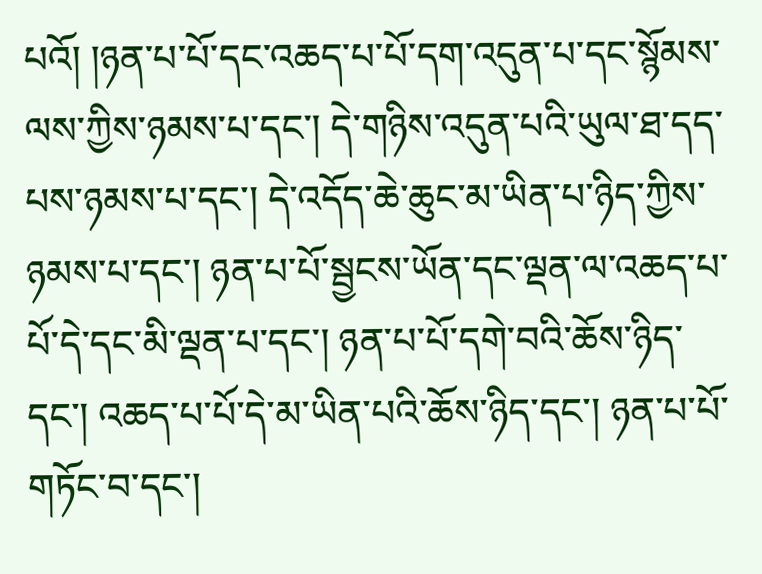པའོ། །ཉན་པ་པོ་དང་འཆད་པ་པོ་དག་འདུན་པ་དང་སྙོམས་ལས་ཀྱིས་ཉམས་པ་དང་། དེ་གཉིས་འདུན་པའི་ཡུལ་ཐ་དད་པས་ཉམས་པ་དང་། དེ་འདོད་ཆེ་ཆུང་མ་ཡིན་པ་ཉིད་ཀྱིས་ཉམས་པ་དང་། ཉན་པ་པོ་སྦྱངས་ཡོན་དང་ལྡན་ལ་འཆད་པ་པོ་དེ་དང་མི་ལྡན་པ་དང་། ཉན་པ་པོ་དགེ་བའི་ཆོས་ཉིད་དང་། འཆད་པ་པོ་དེ་མ་ཡིན་པའི་ཆོས་ཉིད་དང་། ཉན་པ་པོ་གཏོང་བ་དང་།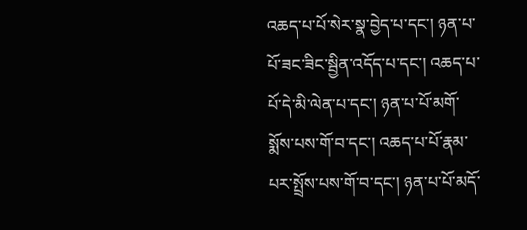འཆད་པ་པོ་སེར་སྣ་བྱེད་པ་དང་། ཉན་པ་པོ་ཟང་ཟིང་སྦྱིན་འདོད་པ་དང་། འཆད་པ་པོ་དེ་མི་ལེན་པ་དང་། ཉན་པ་པོ་མགོ་སྨོས་པས་གོ་བ་དང་། འཆད་པ་པོ་རྣམ་པར་སྤྲོས་པས་གོ་བ་དང་། ཉན་པ་པོ་མདོ་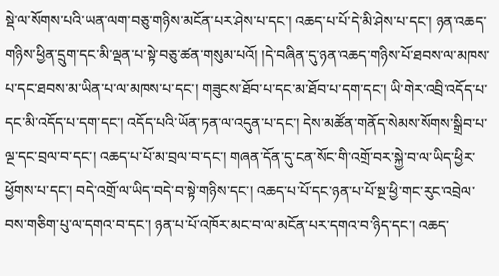སྡེ་ལ་སོགས་པའི་ཡན་ལག་བཅུ་གཉིས་མངོན་པར་ཤེས་པ་དང་། འཆད་པ་པོ་དེ་མི་ཤེས་པ་དང་། ཉན་འཆད་གཉིས་ཕྱིན་དྲུག་དང་མི་ལྡན་པ་སྟེ་བཅུ་ཚན་གསུམ་པའོ། །དེ་བཞིན་དུ་ཉན་འཆད་གཉིས་པོ་ཐབས་ལ་མཁས་པ་དང་ཐབས་མ་ཡིན་པ་ལ་མཁས་པ་དང་། གཟུངས་ཐོབ་པ་དང་མ་ཐོབ་པ་དག་དང་། ཡི་གེར་འབྲི་འདོད་པ་དང་མི་འདོད་པ་དག་དང་། འདོད་པའི་ཡོན་ཏན་ལ་འདུན་པ་དང་། དེས་མཚོན་གནོད་སེམས་སོགས་སྒྲིབ་པ་ལྔ་དང་བྲལ་བ་དང་། འཆད་པ་པོ་མ་བྲལ་བ་དང་། གཞན་དོན་དུ་ངན་སོང་གི་འགྲོ་བར་སྐྱེ་བ་ལ་ཡིད་ཕྱིར་ཕྱོགས་པ་དང་། བདེ་འགྲོ་ལ་ཡིད་བདེ་བ་སྟེ་གཉིས་དང་། འཆད་པ་པོ་དང་ཉན་པ་པོ་སྔ་ཕྱི་གང་རུང་འབྲེལ་བས་གཅིག་པུ་ལ་དགའ་བ་དང་། ཉན་པ་པོ་འཁོར་མང་བ་ལ་མངོན་པར་དགའ་བ་ཉིད་དང་། འཆད་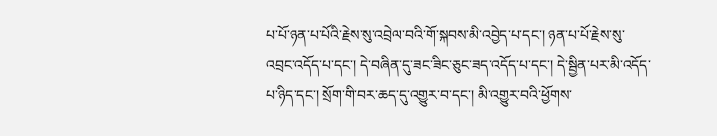པ་པོ་ཉན་པ་པོའི་རྗེས་སུ་འབྲེལ་བའི་གོ་སྐབས་མི་འབྱེད་པ་དང་། ཉན་པ་པོ་རྗེས་སུ་འབྲང་འདོད་པ་དང་། དེ་བཞིན་དུ་ཟང་ཟིང་ཅུང་ཟད་འདོད་པ་དང་། དེ་སྦྱིན་པར་མི་འདོད་པ་ཉིད་དང་། སྲོག་གི་བར་ཆད་དུ་འགྱུར་བ་དང་། མི་འགྱུར་བའི་ཕྱོགས་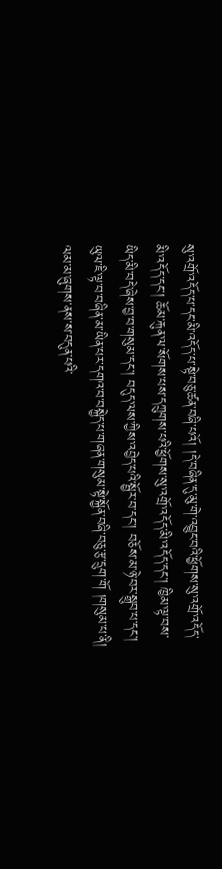སུ་འགྲོ་འདོད་པ་དང་མི་འདོད་པ་སྟེ་བཅུ་ཚན་བཞི་པའོ། །དེ་བཞིན་དུ་མུ་གེ་འབྱུང་བའི་ཕྱོགས་སུ་འགྲོ་འདོད་མི་འདོད་དང་། ཆོམ་རྐུན་ལ་སོགས་པས་དཀྲུགས་པའི་ཕྱོགས་སུ་འགྲོ་འདོད་མི་འདོད་དང་། ཁྱིམ་ལྟ་བས་ཡིད་མི་བདེ་ཞེས་བྱ་བ་གསུམ་དང་། བདུད་ལས་ཀྱིས་འབྱེད་པའི་སྦྱོར་བ་དང་། བཅོས་མ་ཉེ་བར་སྒྲུབ་པ་དང་། ཡུལ་ཇི་ལྟ་བ་བཞིན་མ་ཡིན་པར་དགའ་བ་བསྐྱེད་པ་གཞན་གསུམ་སྟེ་སྐྱོན་བཞི་བཅུ་རྩ་དྲུག་གོ །གསུམ་པ་ནི། ལམ་མ་ཞུགས་ནས་ས་བདུན་པའི་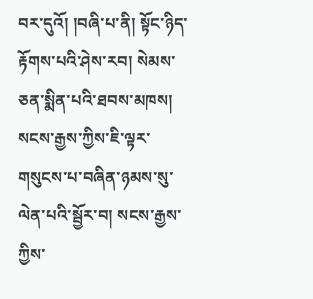བར་དུའོ། །བཞི་པ་ནི། སྟོང་ཉིད་རྟོགས་པའི་ཤེས་རབ། སེམས་ཅན་སྨིན་པའི་ཐབས་མཁས། སངས་རྒྱས་ཀྱིས་ཇི་ལྟར་གསུངས་པ་བཞིན་ཉམས་སུ་ལེན་པའི་སྦྱོར་བ། སངས་རྒྱས་ཀྱིས་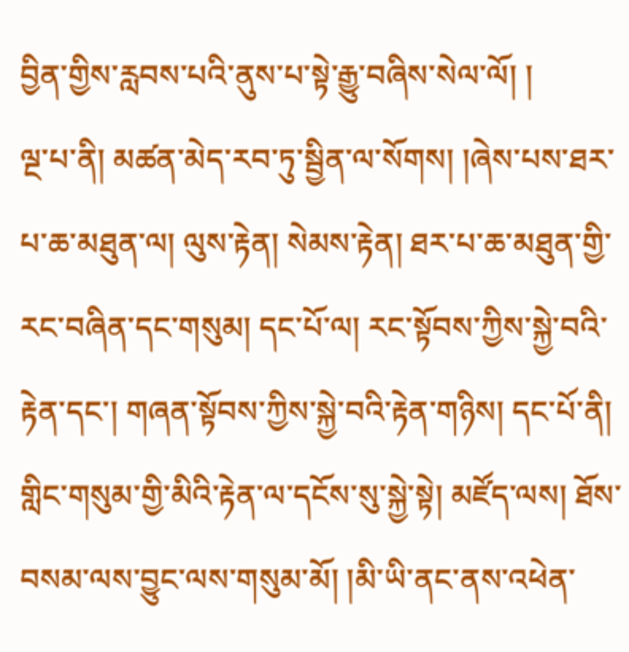བྱིན་གྱིས་རླབས་པའི་ནུས་པ་སྟེ་རྒྱུ་བཞིས་སེལ་ལོ། །
ལྔ་པ་ནི། མཚན་མེད་རབ་ཏུ་སྦྱིན་ལ་སོགས། །ཞེས་པས་ཐར་པ་ཆ་མཐུན་ལ། ལུས་རྟེན། སེམས་རྟེན། ཐར་པ་ཆ་མཐུན་གྱི་རང་བཞིན་དང་གསུམ། དང་པོ་ལ། རང་སྟོབས་ཀྱིས་སྐྱེ་བའི་རྟེན་དང་། གཞན་སྟོབས་ཀྱིས་སྐྱེ་བའི་རྟེན་གཉིས། དང་པོ་ནི། གླིང་གསུམ་གྱི་མིའི་རྟེན་ལ་དངོས་སུ་སྐྱེ་སྟེ། མཛོད་ལས། ཐོས་བསམ་ལས་བྱུང་ལས་གསུམ་མོ། །མི་ཡི་ནང་ནས་འཕེན་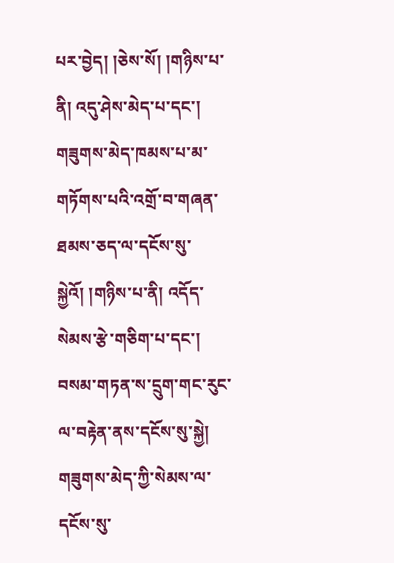པར་བྱེད། །ཅེས་སོ། །གཉིས་པ་ནི། འདུ་ཤེས་མེད་པ་དང་། གཟུགས་མེད་ཁམས་པ་མ་གཏོགས་པའི་འགྲོ་བ་གཞན་ཐམས་ཅད་ལ་དངོས་སུ་སྐྱེའོ། །གཉིས་པ་ནི། འདོད་སེམས་རྩེ་གཅིག་པ་དང་། བསམ་གཏན་ས་དྲུག་གང་རུང་ལ་བརྟེན་ནས་དངོས་སུ་སྐྱེ། གཟུགས་མེད་ཀྱི་སེམས་ལ་དངོས་སུ་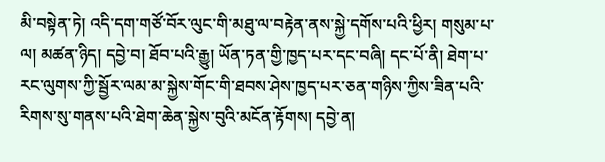མི་བསྟེན་ཏེ། འདི་དག་གཙོ་བོར་ལུང་གི་མཐུ་ལ་བརྟེན་ནས་སྐྱེ་དགོས་པའི་ཕྱིར། གསུམ་པ་ལ། མཚན་ཉིད། དབྱེ་བ། ཐོབ་པའི་རྒྱུ། ཡོན་ཏན་གྱི་ཁྱད་པར་དང་བཞི། དང་པོ་ནི། ཐེག་པ་རང་ལུགས་ཀྱི་སྦྱོར་ལམ་མ་སྐྱེས་གོང་གི་ཐབས་ཤེས་ཁྱད་པར་ཅན་གཉིས་ཀྱིས་ཟིན་པའི་རིགས་སུ་གནས་པའི་ཐེག་ཆེན་སྐྱེས་བུའི་མངོན་རྟོགས། དབྱེ་ན།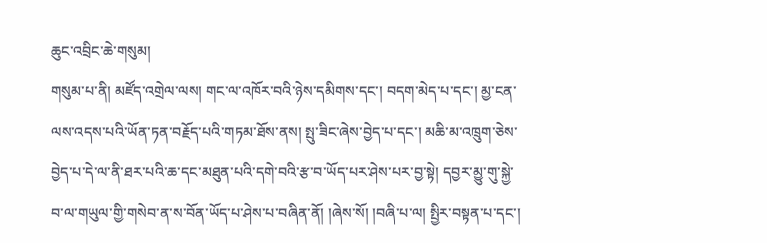ཆུང་འབྲིང་ཆེ་གསུམ།
གསུམ་པ་ནི། མཛོད་འགྲེལ་ལས། གང་ལ་འཁོར་བའི་ཉེས་དམིགས་དང་། བདག་མེད་པ་དང་། མྱ་ངན་ལས་འདས་པའི་ཡོན་ཏན་བརྗོད་པའི་གཏམ་ཐོས་ནས། སྤུ་ཟིང་ཞེས་བྱེད་པ་དང་། མཆི་མ་འཁྲུག་ཅེས་བྱེད་པ་དེ་ལ་ནི་ཐར་པའི་ཆ་དང་མཐུན་པའི་དགེ་བའི་རྩ་བ་ཡོད་པར་ཤེས་པར་བྱ་སྟེ། དབྱར་མྱུ་གུ་སྐྱེ་བ་ལ་གཡུལ་གྱི་གསེབ་ན་ས་བོན་ཡོད་པ་ཤེས་པ་བཞིན་ནོ། །ཞེས་སོ། །བཞི་པ་ལ། སྤྱིར་བསྟན་པ་དང་།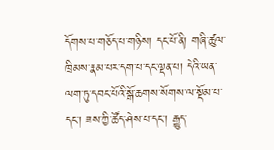དོགས་པ་གཅོད་པ་གཉིས། དང་པོ་ནི། གཞི་ཚུལ་ཁྲིམས་རྣམ་པར་དག་པ་དང་ལྡན་པ། དེའི་ཡན་ལག་ཏུ་དབང་པོའི་སྒོ་ཆགས་སོགས་ལ་སྡོམ་པ་དང་། ཟས་ཀྱི་ཚོད་ཤེས་པ་དང་། རྒྱུད་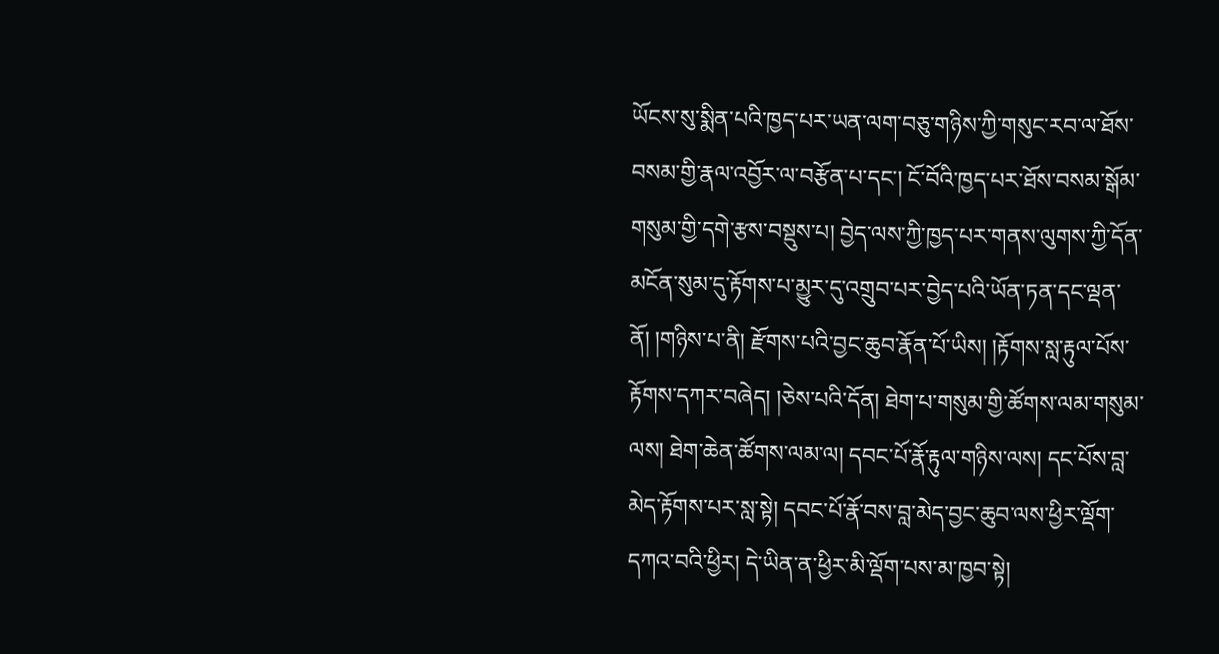ཡོངས་སུ་སྨིན་པའི་ཁྱད་པར་ཡན་ལག་བཅུ་གཉིས་ཀྱི་གསུང་རབ་ལ་ཐོས་བསམ་གྱི་རྣལ་འབྱོར་ལ་བརྩོན་པ་དང་། ངོ་བོའི་ཁྱད་པར་ཐོས་བསམ་སྒོམ་གསུམ་གྱི་དགེ་རྩས་བསྡུས་པ། བྱེད་ལས་ཀྱི་ཁྱད་པར་གནས་ལུགས་ཀྱི་དོན་མངོན་སུམ་དུ་རྟོགས་པ་མྱུར་དུ་འགྲུབ་པར་བྱེད་པའི་ཡོན་ཏན་དང་ལྡན་ནོ། །གཉིས་པ་ནི། རྫོགས་པའི་བྱང་ཆུབ་རྣོན་པོ་ཡིས། །རྟོགས་སླ་རྟུལ་པོས་རྟོགས་དཀར་བཞེད། །ཅེས་པའི་དོན། ཐེག་པ་གསུམ་གྱི་ཚོགས་ལམ་གསུམ་ལས། ཐེག་ཆེན་ཚོགས་ལམ་ལ། དབང་པོ་རྣོ་རྟུལ་གཉིས་ལས། དང་པོས་བླ་མེད་རྟོགས་པར་སླ་སྟེ། དབང་པོ་རྣོ་བས་བླ་མེད་བྱང་ཆུབ་ལས་ཕྱིར་ལྡོག་དཀའ་བའི་ཕྱིར། དེ་ཡིན་ན་ཕྱིར་མི་ལྡོག་པས་མ་ཁྱབ་སྟེ།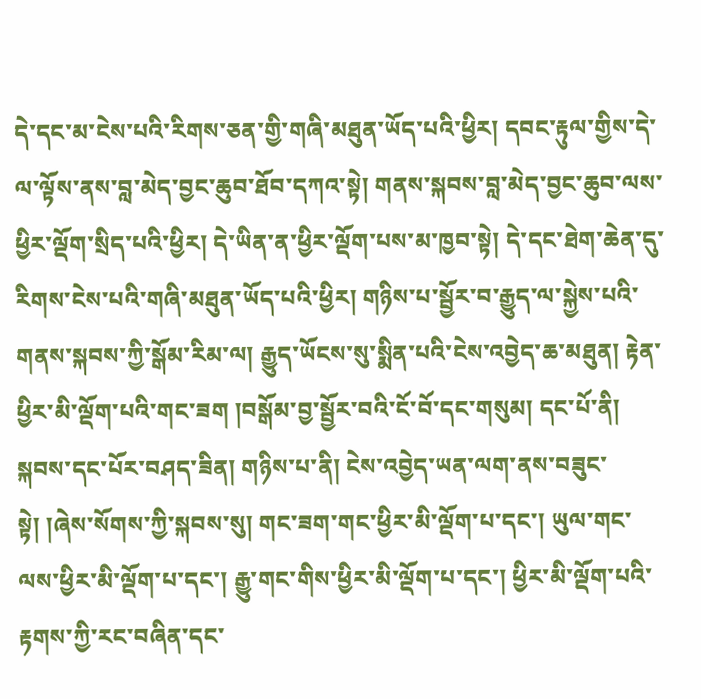དེ་དང་མ་ངེས་པའི་རིགས་ཅན་གྱི་གཞི་མཐུན་ཡོད་པའི་ཕྱིར། དབང་རྟུལ་གྱིས་དེ་ལ་ལྟོས་ནས་བླ་མེད་བྱང་ཆུབ་ཐོབ་དཀའ་སྟེ། གནས་སྐབས་བླ་མེད་བྱང་ཆུབ་ལས་ཕྱིར་ལྡོག་སྲིད་པའི་ཕྱིར། དེ་ཡིན་ན་ཕྱིར་ལྡོག་པས་མ་ཁྱབ་སྟེ། དེ་དང་ཐེག་ཆེན་དུ་རིགས་ངེས་པའི་གཞི་མཐུན་ཡོད་པའི་ཕྱིར། གཉིས་པ་སྦྱོར་བ་རྒྱུད་ལ་སྐྱེས་པའི་གནས་སྐབས་ཀྱི་སྒོམ་རིམ་ལ། རྒྱུད་ཡོངས་སུ་སྨིན་པའི་ངེས་འབྱེད་ཆ་མཐུན། རྟེན་ཕྱིར་མི་ལྡོག་པའི་གང་ཟག །བསྒོམ་བྱ་སྦྱོར་བའི་ངོ་བོ་དང་གསུམ། དང་པོ་ནི། སྐབས་དང་པོར་བཤད་ཟིན། གཉིས་པ་ནི། ངེས་འབྱེད་ཡན་ལག་ནས་བཟུང་སྟེ། །ཞེས་སོགས་ཀྱི་སྐབས་སུ། གང་ཟག་གང་ཕྱིར་མི་ལྡོག་པ་དང་། ཡུལ་གང་ལས་ཕྱིར་མི་ལྡོག་པ་དང་། རྒྱུ་གང་གིས་ཕྱིར་མི་ལྡོག་པ་དང་། ཕྱིར་མི་ལྡོག་པའི་རྟགས་ཀྱི་རང་བཞིན་དང་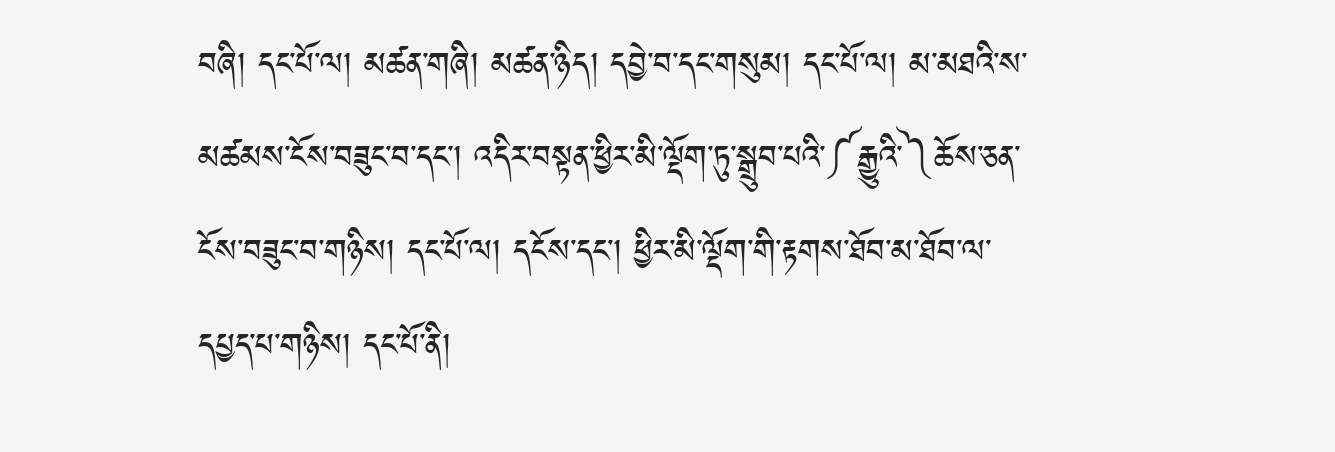བཞི། དང་པོ་ལ། མཚན་གཞི། མཚན་ཉིད། དབྱེ་བ་དང་གསུམ། དང་པོ་ལ། མ་མཐའི་ས་མཚམས་ངོས་བཟུང་བ་དང་། འདིར་བསྟན་ཕྱིར་མི་ལྡོག་ཏུ་སྒྲུབ་པའི་༼རྒྱུའི་༽ཆོས་ཅན་ངོས་བཟུང་བ་གཉིས། དང་པོ་ལ། དངོས་དང་། ཕྱིར་མི་ལྡོག་གི་རྟགས་ཐོབ་མ་ཐོབ་ལ་དཔྱད་པ་གཉིས། དང་པོ་ནི།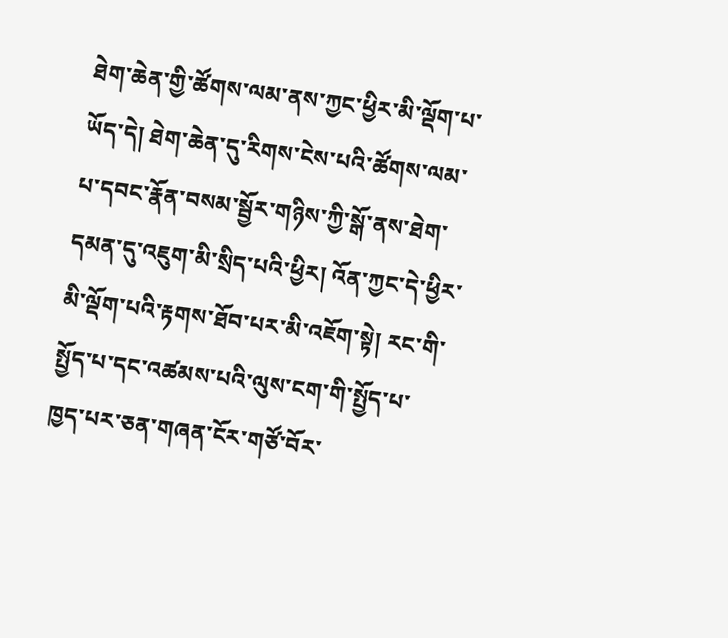ཐེག་ཆེན་གྱི་ཚོགས་ལམ་ནས་ཀྱང་ཕྱིར་མི་ལྡོག་པ་ཡོད་དེ། ཐེག་ཆེན་དུ་རིགས་ངེས་པའི་ཚོགས་ལམ་པ་དབང་རྣོན་བསམ་སྦྱོར་གཉིས་ཀྱི་སྒོ་ནས་ཐེག་དམན་དུ་འཇུག་མི་སྲིད་པའི་ཕྱིར། འོན་ཀྱང་དེ་ཕྱིར་མི་ལྡོག་པའི་རྟགས་ཐོབ་པར་མི་འཇོག་སྟེ། རང་གི་སྤྱོད་པ་དང་འཚམས་པའི་ལུས་ངག་གི་སྤྱོད་པ་ཁྱད་པར་ཅན་གཞན་ངོར་གཙོ་བོར་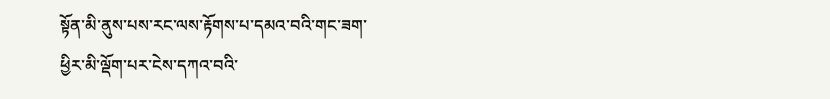སྟོན་མི་ནུས་པས་རང་ལས་རྟོགས་པ་དམའ་བའི་གང་ཟག་ཕྱིར་མི་ལྡོག་པར་ངེས་དཀའ་བའི་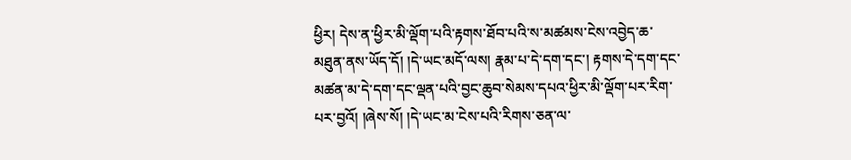ཕྱིར། དེས་ན་ཕྱིར་མི་ལྡོག་པའི་རྟགས་ཐོབ་པའི་ས་མཚམས་ངེས་འབྱེད་ཆ་མཐུན་ནས་ཡོད་དོ། །དེ་ཡང་མདོ་ལས། རྣམ་པ་དེ་དག་དང་། རྟགས་དེ་དག་དང་མཚན་མ་དེ་དག་དང་ལྡན་པའི་བྱང་ཆུབ་སེམས་དཔའ་ཕྱིར་མི་ལྡོག་པར་རིག་པར་བྱའོ། །ཞེས་སོ། །དེ་ཡང་མ་ངེས་པའི་རིགས་ཅན་ལ་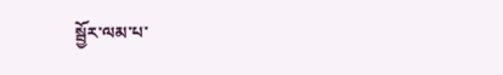སྦྱོར་ལམ་པ་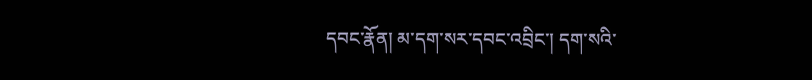དབང་རྣོན། མ་དག་སར་དབང་འབྲིང་། དག་སའི་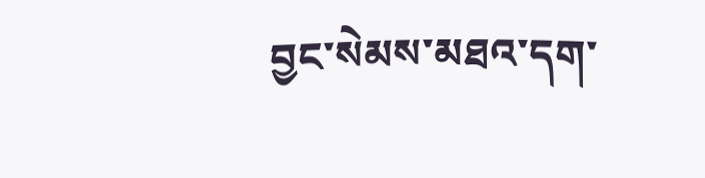བྱང་སེམས་མཐའ་དག་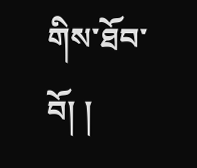གིས་ཐོབ་བོ། །